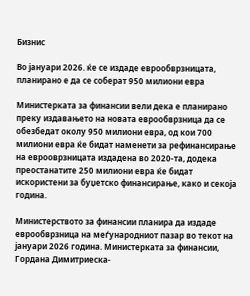Бизнис

Во јануари 2026. ќе се издаде еврообврзницата, планирано е да се соберат 950 милиони евра

Министерката за финансии вели дека е планирано преку издавањето на новата еврообврзница да се обезбедат околу 950 милиони евра, од кои 700 милиони евра ќе бидат наменети за рефинансирање на еврооврзницата издадена во 2020-та, додека преостанатите 250 милиони евра ќе бидат искористени за буџетско финансирање, како и секоја година.

Министерството за финансии планира да издаде еврообврзница на меѓународниот пазар во текот на јануари 2026 година. Министерката за финансии, Гордана Димитриеска-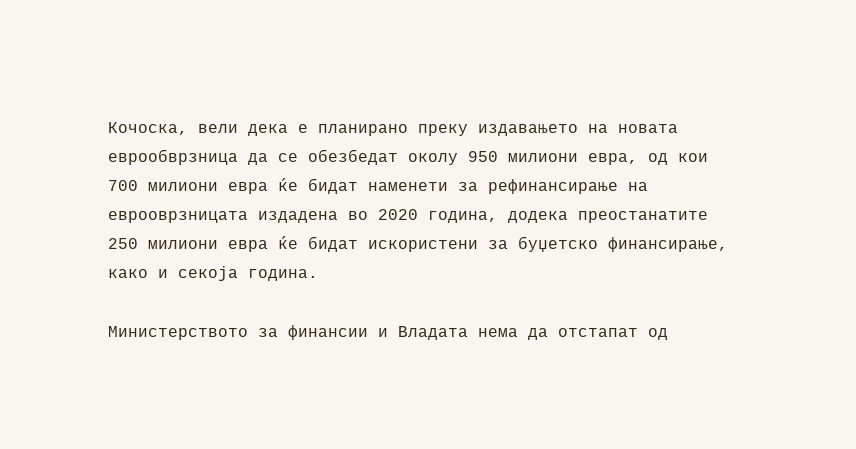Кочоска, вели дека е планирано преку издавањето на новата еврообврзница да се обезбедат околу 950 милиони евра, од кои 700 милиони евра ќе бидат наменети за рефинансирање на еврооврзницата издадена во 2020 година, додека преостанатите 250 милиони евра ќе бидат искористени за буџетско финансирање, како и секоја година.

Министерството за финансии и Владата нема да отстапат од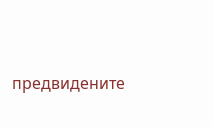предвидените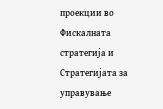проекции во Фискалната стратегија и Стратегијата за управување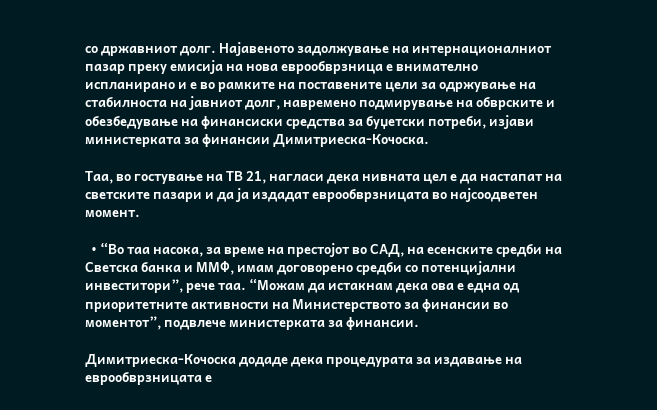со државниот долг. Најавеното задолжување на интернационалниот пазар преку емисија на нова еврообврзница е внимателно испланирано и е во рамките на поставените цели за одржување на стабилноста на јавниот долг, навремено подмирување на обврските и обезбедување на финансиски средства за буџетски потреби, изјави министерката за финансии Димитриеска-Кочоска.

Таа, во гостување на ТВ 21, нагласи дека нивната цел е да настапат на светските пазари и да ја издадат еврообврзницата во најсоодветен момент.

  • “Во таа насока, за време на престојот во САД, на есенските средби на Светска банка и ММФ, имам договорено средби со потенцијални инвеститори”, рече таа. “Можам да истакнам дека ова е една од приоритетните активности на Министерството за финансии во моментот”, подвлече министерката за финансии.

Димитриеска-Кочоска додаде дека процедурата за издавање на еврообврзницата е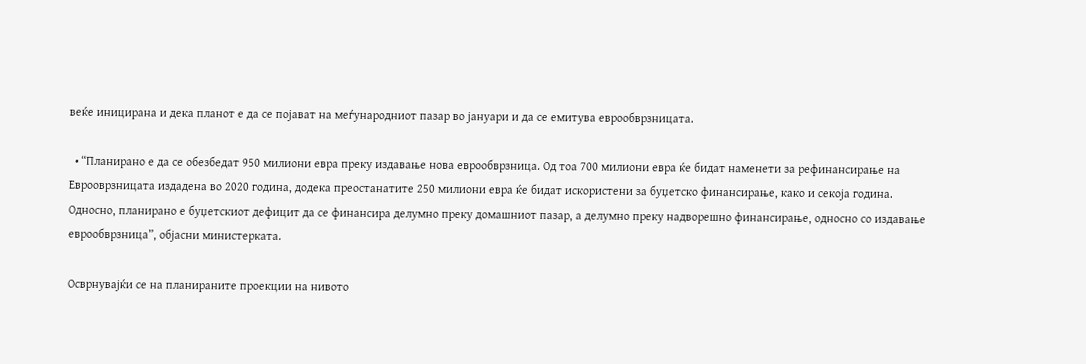веќе иницирана и дека планот е да се појават на меѓународниот пазар во јануари и да се емитува еврообврзницата.

  • “Планирано е да се обезбедат 950 милиони евра преку издавање нова еврообврзница. Од тоа 700 милиони евра ќе бидат наменети за рефинансирање на Еврооврзницата издадена во 2020 година, додека преостанатите 250 милиони евра ќе бидат искористени за буџетско финансирање, како и секоја година. Односно, планирано е буџетскиот дефицит да се финансира делумно преку домашниот пазар, а делумно преку надворешно финансирање, односно со издавање еврообврзница”, објасни министерката.

Осврнувајќи се на планираните проекции на нивото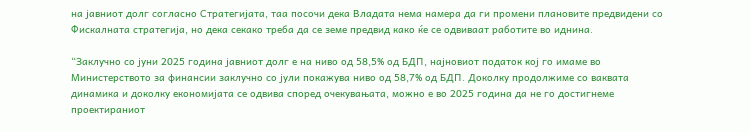на јавниот долг согласно Стратегијата, таа посочи дека Владата нема намера да ги промени плановите предвидени со Фискалната стратегија, но дека секако треба да се земе предвид како ќе се одвиваат работите во иднина.

“Заклучно со јуни 2025 година јавниот долг е на ниво од 58,5% од БДП, најновиот податок кој го имаме во Министерството за финансии заклучно со јули покажува ниво од 58,7% од БДП. Доколку продолжиме со ваквата динамика и доколку економијата се одвива според очекувањата, можно е во 2025 година да не го достигнеме проектираниот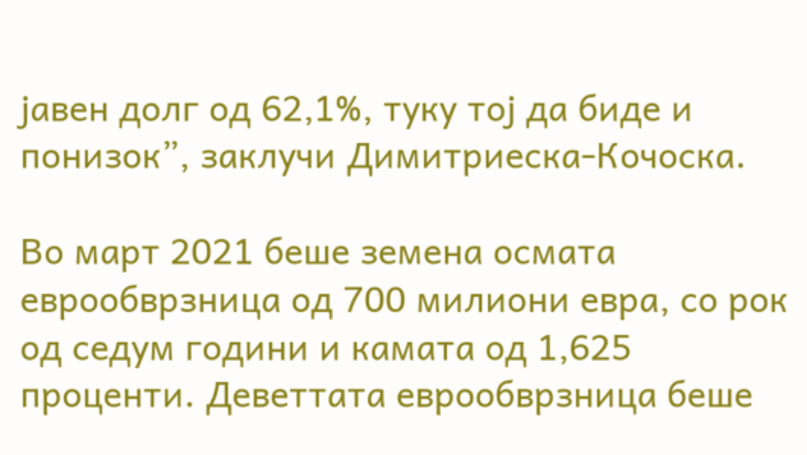јавен долг од 62,1%, туку тој да биде и понизок”, заклучи Димитриеска-Кочоска.

Во март 2021 беше земена осмата еврообврзница од 700 милиони евра, со рок од седум години и камата од 1,625 проценти. Деветтата еврообврзница беше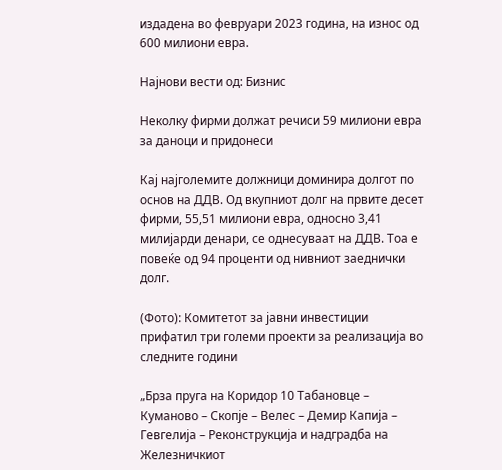издадена во февруари 2023 година, на износ од 600 милиони евра.

Најнови вести од: Бизнис

Неколку фирми должат речиси 59 милиони евра за даноци и придонеси

Кај најголемите должници доминира долгот по основ на ДДВ. Од вкупниот долг на првите десет фирми, 55,51 милиони евра, односно 3,41 милијарди денари, се однесуваат на ДДВ. Тоа е повеќе од 94 проценти од нивниот заеднички долг.

(Фото): Комитетот за јавни инвестиции прифатил три големи проекти за реализација во следните години

„Брза пруга на Коридор 10 Табановце – Куманово – Скопје – Велес – Демир Капија – Гевгелија – Реконструкција и надградба на Железничкиот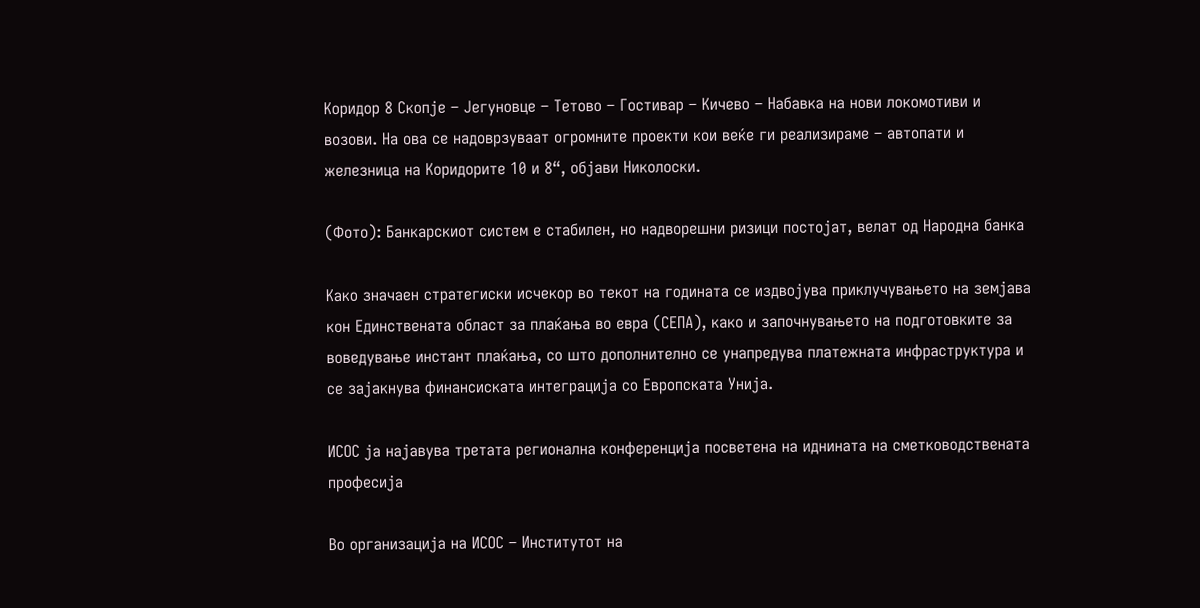Коридор 8 Скопје – Јегуновце – Тетово – Гостивар – Кичево – Набавка на нови локомотиви и возови. На ова се надоврзуваат огромните проекти кои веќе ги реализираме – автопати и железница на Коридорите 10 и 8“, објави Николоски.

(Фото): Банкарскиот систем е стабилен, но надворешни ризици постојат, велат од Народна банка

Како значаен стратегиски исчекор во текот на годината се издвојува приклучувањето на земјава кон Единствената област за плаќања во евра (СЕПА), како и започнувањето на подготовките за воведување инстант плаќања, со што дополнително се унапредува платежната инфраструктура и се зајакнува финансиската интеграција со Европската Унија.

ИСОС ја најавува третата регионална конференција посветена на иднината на сметководствената професија

Во организација на ИСОС – Институтот на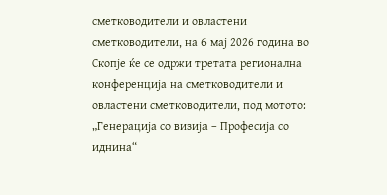сметководители и овластени сметководители, на 6 мај 2026 година во Скопје ќе се одржи третата регионална конференција на сметководители и овластени сметководители, под мотото: „Генерација со визија – Професија со иднина“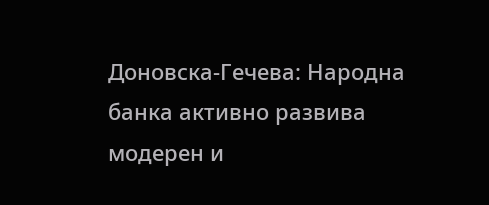Доновска-Гечева: Народна банка активно развива модерен и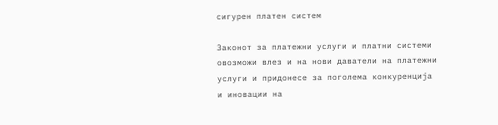сигурен платен систем

Законот за платежни услуги и платни системи овозможи влез и на нови даватели на платежни услуги и придонесе за поголема конкуренција и иновации на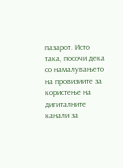пазарот. Исто така, посочи дека со намалувањето на провизиите за користење на дигиталните канали за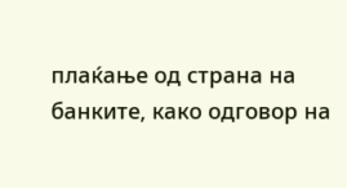плаќање од страна на банките, како одговор на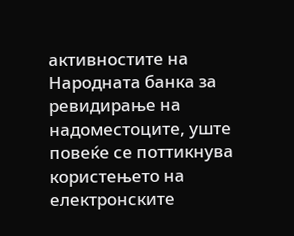активностите на Народната банка за ревидирање на надоместоците, уште повеќе се поттикнува користењето на електронските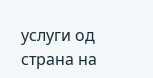услуги од страна на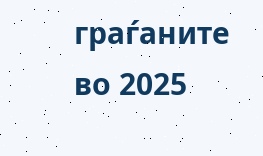граѓаните во 2025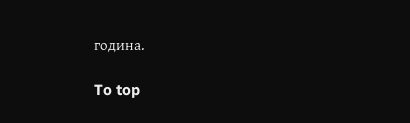година.

To top